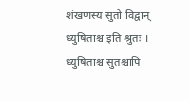शंखणस्य सुतो विद्वान् ध्युषिताश्च इति श्रुतः । ध्युषिताश्च सुतश्चापि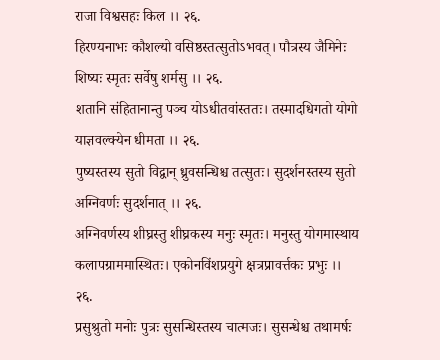राजा विश्वसहः किल ।। २६.
हिरण्यनाभः कौशल्यो वसिष्ठस्तत्सुतोऽभवत्। पौत्रस्य जैमिनेः शिष्यः स्मृतः सर्वेषु शर्मसु ।। २६.
शतानि संहितानान्तु पञ्च योऽधीतवांस्ततः। तस्मादधिगतो योगो याज्ञवल्क्येन धीमता ।। २६.
पुष्यस्तस्य सुतो विद्वान् ध्रुवसन्धिश्च तत्सुतः। सुदर्शनस्तस्य सुतो अग्निवर्णः सुदर्शनात् ।। २६.
अग्निवर्णस्य शीघ्रस्तु शीघ्रकस्य मनुः स्मृतः। मनुस्तु योगमास्थाय कलापग्राममास्थितः। एकोनविंशप्रयुगे क्षत्रप्रावर्त्तकः प्रभुः ।। २६.
प्रसुश्रुतो मनोः पुत्रः सुसन्धिस्तस्य चात्मजः। सुसन्धेश्च तथामर्षः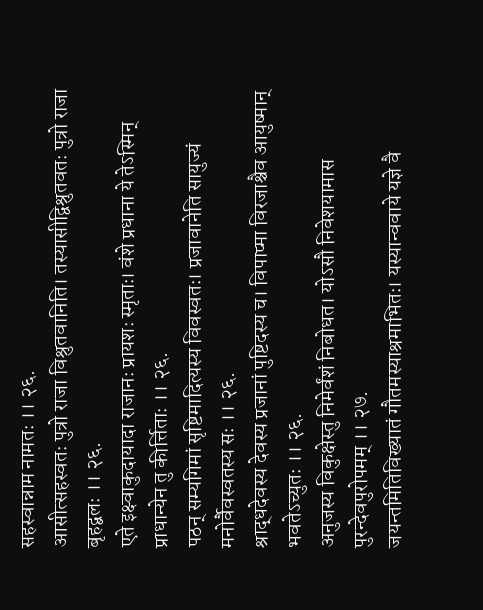सहस्वान्नाम नामतः ।। २६.
आसीत्सहस्वतः पुत्रो राजा विश्रुतवानिति। तस्यासीद्विश्रुतवतः पुत्रो राजा बृहद्बलः ।। २६.
एते इक्ष्वाकुदायादा राजानः प्रायशः स्मृताः। वंशे प्रधाना ये तेऽस्मिन् प्राधान्येन तु कीर्त्तिताः ।। २६.
पठन् सम्यगिमां सृष्टिमादित्यस्य विवस्वतः। प्रजावानेति सायुज्यं मनोर्वैवस्वतस्य सः ।। २६.
श्राद्धदेवस्य देवस्य प्रजानां पुष्टिदस्य च। विपाप्मा विरजाश्चैव आयुष्मान् भवतेऽच्युतः ।। २६.
अनुजस्य विकुक्षेस्तु निमेर्वंशं निबोधत। योऽसौ निवेशयामास पुरन्देवपुरोपमम् ।। २७.
जयन्तमितिविख्यातं गौतमस्याश्रमाभितः। यस्यान्ववाये यज्ञे वै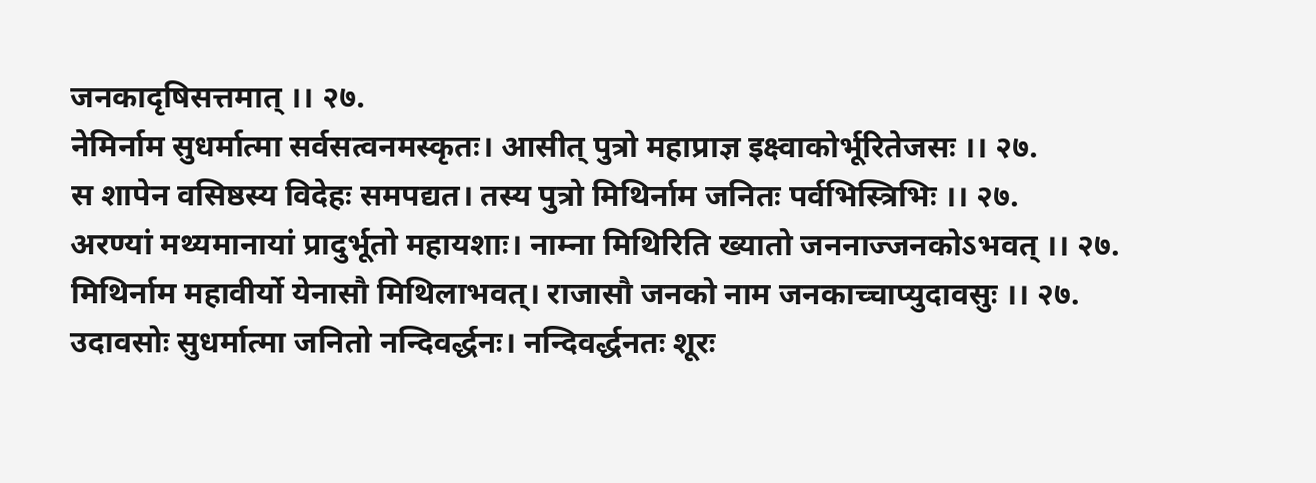जनकादृषिसत्तमात् ।। २७.
नेमिर्नाम सुधर्मात्मा सर्वसत्वनमस्कृतः। आसीत् पुत्रो महाप्राज्ञ इक्ष्वाकोर्भूरितेजसः ।। २७.
स शापेन वसिष्ठस्य विदेहः समपद्यत। तस्य पुत्रो मिथिर्नाम जनितः पर्वभिस्त्रिभिः ।। २७.
अरण्यां मथ्यमानायां प्रादुर्भूतो महायशाः। नाम्ना मिथिरिति ख्यातो जननाज्जनकोऽभवत् ।। २७.
मिथिर्नाम महावीर्यो येनासौ मिथिलाभवत्। राजासौ जनको नाम जनकाच्चाप्युदावसुः ।। २७.
उदावसोः सुधर्मात्मा जनितो नन्दिवर्द्धनः। नन्दिवर्द्धनतः शूरः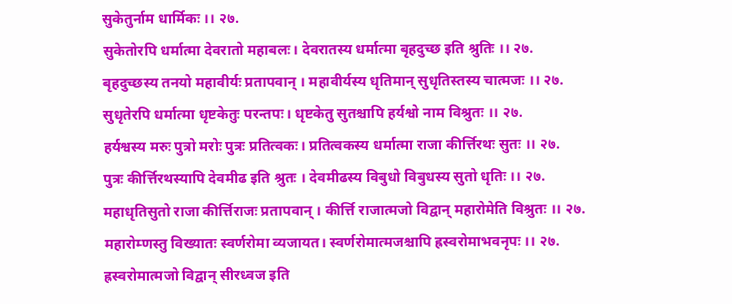सुकेतुर्नाम धार्मिकः ।। २७.
सुकेतोरपि धर्मात्मा देवरातो महाबलः। देवरातस्य धर्मात्मा बृहदुच्छ इति श्रुतिः ।। २७.
बृहदुच्छस्य तनयो महावीर्यः प्रतापवान् । महावीर्यस्य धृतिमान् सुधृतिस्तस्य चात्मजः ।। २७.
सुधृतेरपि धर्मात्मा धृष्टकेतुः परन्तपः। धृष्टकेतु सुतश्चापि हर्यश्वो नाम विश्रुतः ।। २७.
हर्यश्वस्य मरुः पुत्रो मरोः पुत्रः प्रतित्वकः। प्रतित्वकस्य धर्मात्मा राजा कीर्त्तिरथः सुतः ।। २७.
पुत्रः कीर्त्तिरथस्यापि देवमीढ इति श्रुतः । देवमीढस्य विबुधो विबुधस्य सुतो धृतिः ।। २७.
महाधृतिसुतो राजा कीर्त्तिराजः प्रतापवान् । कीर्त्ति राजात्मजो विद्वान् महारोमेति विश्रुतः ।। २७.
महारोम्णस्तु विख्यातः स्वर्णरोमा व्यजायत। स्वर्णरोमात्मजश्चापि ह्रस्वरोमाभवनृपः ।। २७.
ह्रस्वरोमात्मजो विद्वान् सीरध्वज इति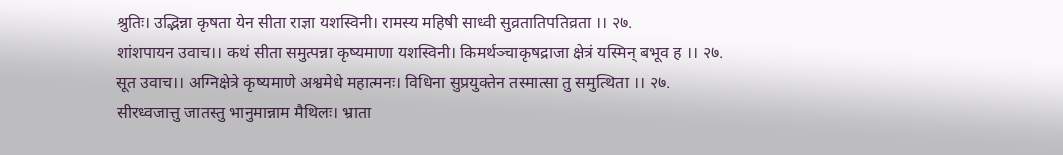श्रुतिः। उद्भिन्ना कृषता येन सीता राज्ञा यशस्विनी। रामस्य महिषी साध्वी सुव्रतातिपतिव्रता ।। २७.
शांशपायन उवाच।। कथं सीता समुत्पन्ना कृष्यमाणा यशस्विनी। किमर्थञ्चाकृषद्राजा क्षेत्रं यस्मिन् बभूव ह ।। २७.
सूत उवाच।। अग्निक्षेत्रे कृष्यमाणे अश्वमेधे महात्मनः। विधिना सुप्रयुक्तेन तस्मात्सा तु समुत्थिता ।। २७.
सीरध्वजात्तु जातस्तु भानुमान्नाम मैथिलः। भ्राता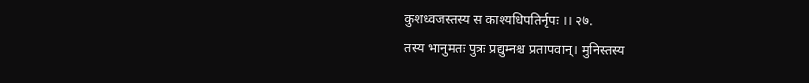कुशध्वजस्तस्य स काश्यधिपतिर्नृपः ।। २७.
तस्य भानुमतः पुत्रः प्रद्युम्नश्च प्रतापवान्। मुनिस्तस्य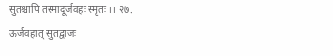सुतश्चापि तस्मादूर्जवहः स्मृतः ।। २७.
ऊर्जवहात् सुतद्वाजः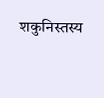शकुनिस्तस्य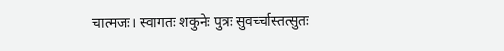चात्मजः। स्वागतः शकुनेः पुत्रः सुवर्च्चास्तत्सुतः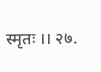स्मृतः ।। २७.